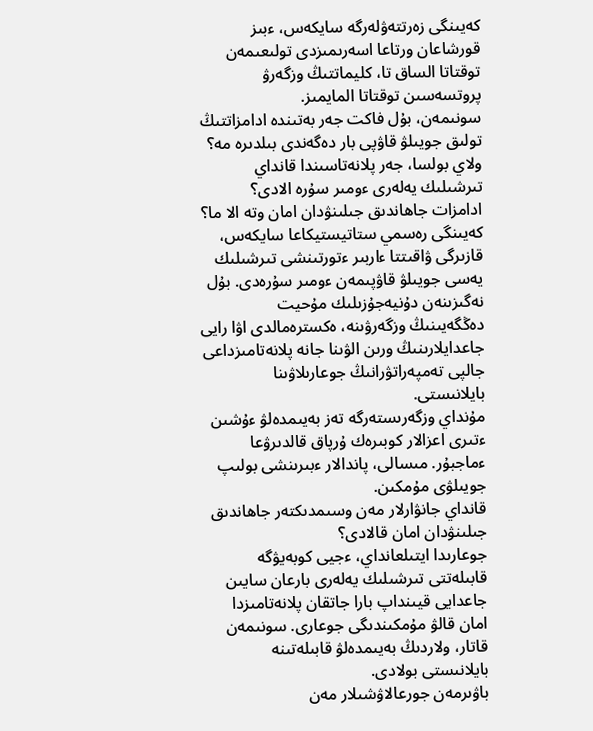كەيىنگى زەرتتەۋلەرگە سايكەس، ءبىز قورشاعان ورتاعا اسەرىمىزدى تولىعىمەن توقتاتا الساق تا، كليماتتىڭ وزگەرۋ پروتسەسىن توقتاتا المايمىز.
سونىمەن، بۇل فاكت جەر بەتىندە ادامزاتتىڭ تولىق جويىلۋ قاۋپى بار دەگەندى بىلدىرە مە؟ ولاي بولسا، جەر پلانەتاسىندا قانداي تىرشىلىك يەلەرى ءومىر سۇرە الادى؟
ادامزات جاھاندىق جىلىنۋدان امان وتە الا ما؟
كەيىنگى رەسمي ستاتيستيكاعا سايكەس، قازىرگى ۋاقىتتا ءاربىر ءتورتىنشى تىرشىلىك يەسى جويىلۋ قاۋپىمەن ءومىر سۇرەدى. بۇل نەگىزىنەن دۇنيەجۇزىلىك مۇحيت دەڭگەيىنىڭ وزگەرۋىنە، ەكسترەمالدى اۋا رايى جاعدايلارىنىڭ ورىن الۋىنا جانە پلانەتامىزداعى جالپى تەمپەراتۋرانىڭ جوعارىلاۋىنا بايلانىستى.
مۇنداي وزگەرىستەرگە تەز بەيىمدەلۋ ءۇشىن ءتىرى اعزالار كوبىرەك ۇرپاق قالدىرۋعا ءماجبۇر. مىسالى، پاندالار ءبىرىنشى بولىپ جويىلۋى مۇمكىن.
قانداي جانۋارلار مەن وسىمدىكتەر جاھاندىق جىلىنۋدان امان قالادى؟
جوعارىدا ايتىلعانداي، ءجيى كوبەيۋگە قابىلەتتى تىرشىلىك يەلەرى بارعان سايىن جاعدايى قيىنداپ بارا جاتقان پلانەتامىزدا امان قالۋ مۇمكىندىگى جوعارى. سونىمەن قاتار، ولاردىڭ بەيىمدەلۋ قابىلەتىنە بايلانىستى بولادى.
باۋىرمەن جورعالاۋشىلار مەن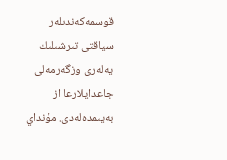قوسمەكەندىلەر سياقتى تىرشىلىك يەلەرى وزگەرمەلى جاعدايلارعا از بەيىمدەلەدى. مۇنداي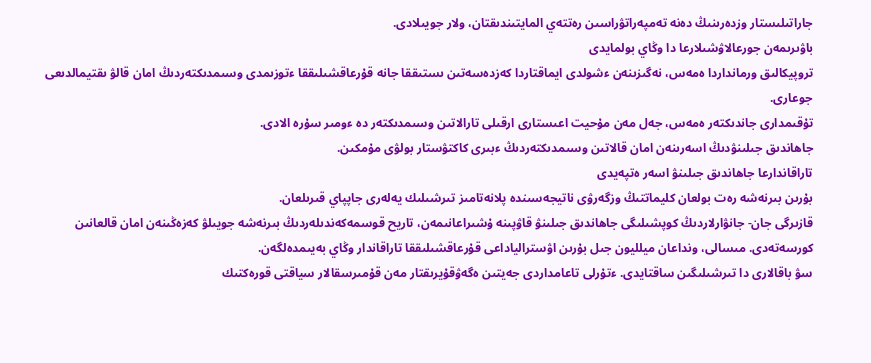جاراتىلىستار وزدەرىنىڭ دەنە تەمپەراتۋراسىن رەتتەي المايتىندىقتان، ولار جويىلادى.
باۋىرىمەن جورعالاۋشىلارعا دا وڭاي بولمايدى
تروپيكالىق ورمانداردا ەمەس، نەگىزىنەن ءشولدى ايماقتاردا كەزدەسەتىن ىستىققا جانە قۇرعاقشىلىققا ءتوزىمدى وسىمدىكتەردىڭ امان قالۋ ىقتيمالدىعى جوعارى.
تۇقىمدارى جاندىكتەر ەمەس، جەل مەن مۇحيت اعىستارى ارقىلى تارالاتىن وسىمدىكتەر دە ءومىر سۇرە الادى.
جاھاندىق جىلىنۋدىڭ اسەرىنەن امان قالاتىن وسىمدىكتەردىڭ ءبىرى كاكتۋستار بولۋى مۇمكىن.
تاراقاندارعا جاھاندىق جىلىنۋ اسەر ەتپەيدى
بۇرىن بىرنەشە رەت بولعان كليماتتىڭ وزگەرۋى ناتيجەسىندە پلانەتامىز تىرشىلىك يەلەرى جاپپاي قىرىلعان.
قازىرگى جان- جانۋارلاردىڭ كوپشىلىگى جاھاندىق جىلىنۋ قاۋپىنە ۇشىراعانىمەن، تاريح قوسمەكەندىلەردىڭ بىرنەشە جويىلۋ كەزەڭىنەن امان قالعانىن كورسەتەدى. مىسالى، ونداعان ميلليون جىل بۇرىن اۋسترالياداعى قۇرعاقشىلىققا تاراقاندار وڭاي بەيىمدەلگەن.
سۋ باقالارى دا تىرشىلىگىن ساقتايدى. ءتۇرلى تاعامداردى جەيتىن ەگەۋقۇيرىقتار مەن قۇمىرسقالار سياقتى قورەكتىك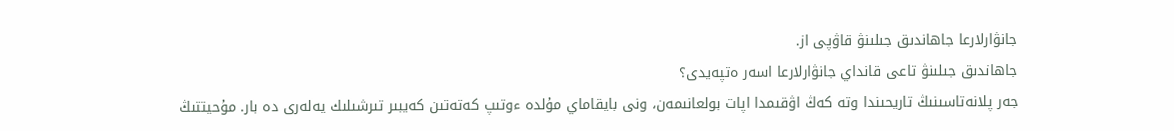جانۋارلارعا جاھاندىق جىلىنۋ قاۋپى از.
جاھاندىق جىلىنۋ تاعى قانداي جانۋارلارعا اسەر ەتپەيدى؟
جەر پلانەتاسىنىڭ تاريحىندا وتە كەڭ اۋقىمدا اپات بولعانىمەن، ونى بايقاماي مۇلدە ءوتىپ كەتەتىن كەيبىر تىرشىلىك يەلەرى دە بار. مۇحيتتىڭ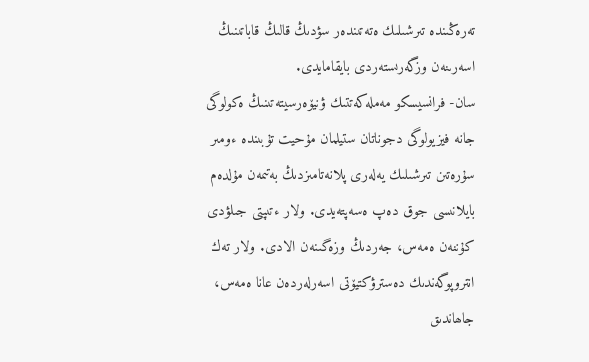تەرەڭىندە تىرشىلىك ەتەتىندەر سۋدىڭ قالىڭ قاباتىنىڭ اسەرىنەن وزگەرىستەردى بايقامايدى.
سان- فرانسيسكو مەملەكەتتىك ۋنيۆەرسيتەتىنىڭ ەكولوگى جانە فيزيولوگى دجوناتان ستيلمان مۇحيت تۇبىندە ءومىر سۇرەتىن تىرشىلىك يەلەرى پلانەتامىزدىڭ بەتىمەن مۇلدەم بايلانىسى جوق دەپ ەسەپتەيدى. ولار ءتىپتى جىلۋدى كۇننەن ەمەس، جەردىڭ وزەگىنەن الادى. ولار تەك انتروپوگەندىك دەسترۋكتيۆتى اسەرلەردەن عانا ەمەس، جاھاندىق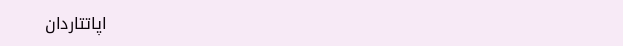اپاتتاردان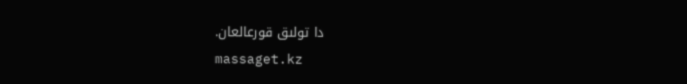دا تولىق قورعالعان.
massaget.kz